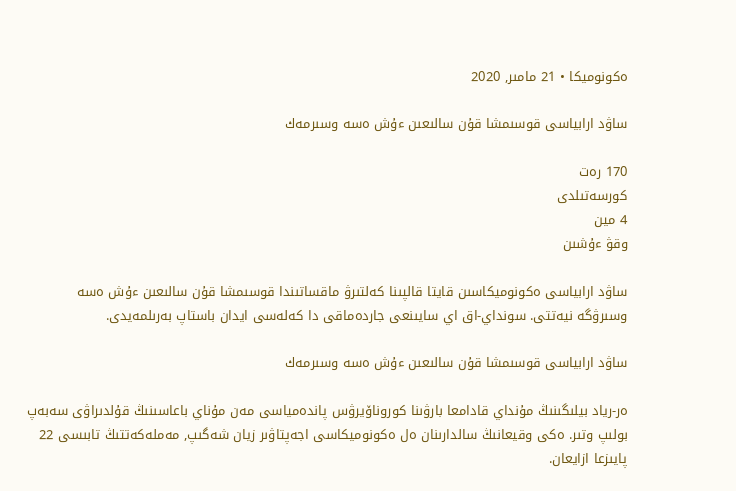ەكونوميكا • 21 مامىر, 2020

ساۋد ارابياسى قوسىمشا قۇن سالىعىن ءۇش ەسە وسىرمەك

170 رەت
كورسەتىلدى
4 مين
وقۋ ءۇشىن

ساۋد ارابياسى ەكونوميكاسىن قايتا قالپىنا كەلتىرۋ ماقساتىندا قوسىمشا قۇن سالىعىن ءۇش ەسە وسىرۋگە نيەتتى. سونداي-اق اي سايىنعى جاردەماقى دا كەلەسى ايدان باستاپ بەرىلمەيدى.

ساۋد ارابياسى قوسىمشا قۇن سالىعىن ءۇش ەسە وسىرمەك

ەر-رياد بيلىگىنىڭ مۇنداي قادامعا بارۋىنا كوروناۆيرۋس پاندەمياسى مەن مۇناي باعاسىنىڭ قۇلدىراۋى سەبەپ بولىپ وتىر. ەكى وقيعانىڭ سالدارىنان ەل ەكونوميكاسى اجەپتاۋىر زيان شەگىپ, مەملەكەتتىڭ تابىسى 22 پايىزعا ازايعان.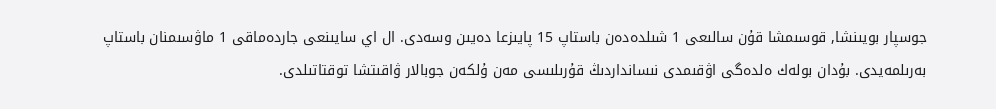جوسپار بويىنشا, قوسىمشا قۇن سالىعى 1 شىلدەدەن باستاپ 15 پايىزعا دەيىن وسەدى. ال اي سايىنعى جاردەماقى 1 ماۋسىمنان باستاپ بەرىلمەيدى. بۇدان بولەك ەلدەگى اۋقىمدى نىسانداردىڭ قۇرىلىسى مەن ۇلكەن جوبالار ۋاقىتشا توقتاتىلدى.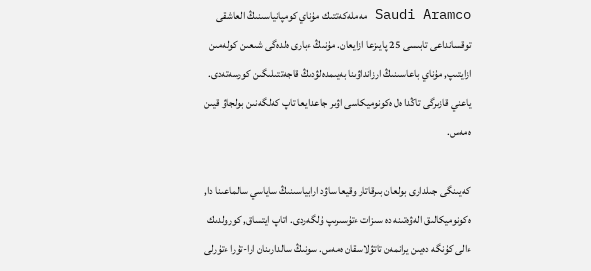Saudi Aramco مەملەكەتتىك مۇناي كومپانياسىنىڭ العاشقى توقسانداعى تابىسى 25 پايىزعا ازايعان. مۇنىڭ ءبارى ەلدەگى شىعىن كولەمىن ازايتىپ, مۇناي باعاسىنىڭ ارزانداۋىنا بەيىمدەلۋدىڭ قاجەتتىلىگىن كورسەتەدى. ياعني قازىرگى تاڭدا ەل ەكونوميكاسى اۋىر جاعدايعا تاپ كەلگەنىن بولجاۋ قيىن ەمەس.

كەيىنگى جىلدارى بولعان بىرقاتار وقيعا ساۋد ارابياسىنىڭ ساياسي سالماعىنا دا, ەكونوميكالىق الەۋەتىنە دە سىزات ءتۇسىرىپ ۇلگەردى. اتاپ ايتساق, كورولدىك ءالى كۇنگە دەيىن يرانمەن تاتۋلاسقان ەمەس. سونىڭ سالدارىنان ارا-تۇرا ءتۇرلى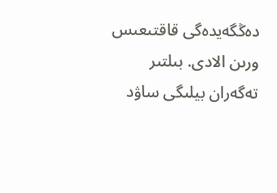دەڭگەيدەگى قاقتىعىس ورىن الادى. بىلتىر تەگەران بيلىگى ساۋد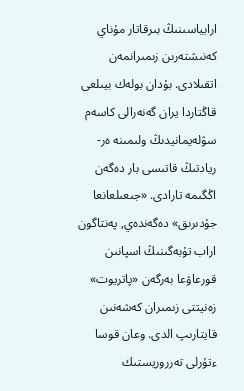ارابياسىنىڭ بىرقاتار مۇناي كەنىشتەرىن زىمىرانمەن اتقىلادى. بۇدان بولەك بيىلعى قاڭتاردا يران گەنەرالى كاسەم سۋلەيمانيدىڭ ولىمىنە ەر-ريادتىڭ قاتىسى بار دەگەن اڭگىمە تارادى. «جىعىلعانعا جۇدىرىق» دەگەندەي, پەنتاگون اراب تۇبەگىنىڭ اسپانىن قورعاۋعا بەرگەن «پاتريوت» زەنيتتى زىمىران كەشەنىن قايتارىپ الدى. وعان قوسا ءتۇرلى تەرروريستىك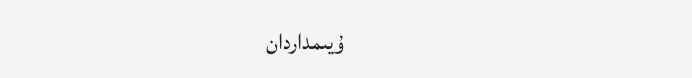ۇيىمداردان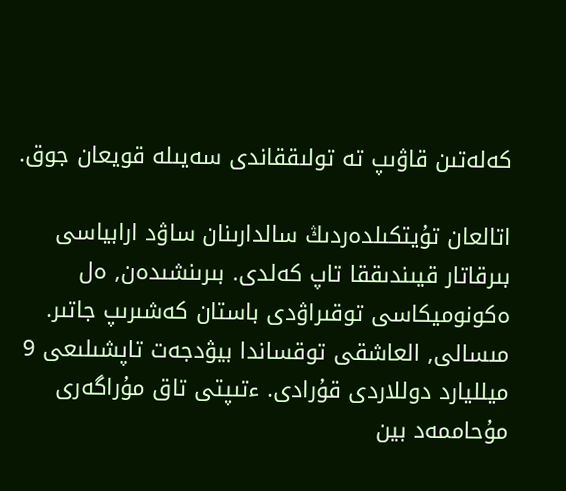كەلەتىن قاۋىپ تە تولىققاندى سەيىلە قويعان جوق.

اتالعان تۇيتكىلدەردىڭ سالدارىنان ساۋد ارابياسى بىرقاتار قيىندىققا تاپ كەلدى. بىرىنشىدەن, ەل ەكونوميكاسى توقىراۋدى باستان كەشىرىپ جاتىر. مىسالى, العاشقى توقساندا بيۋدجەت تاپشىلىعى 9 ميلليارد دوللاردى قۇرادى. ءتىپتى تاق مۇراگەرى مۇحاممەد بين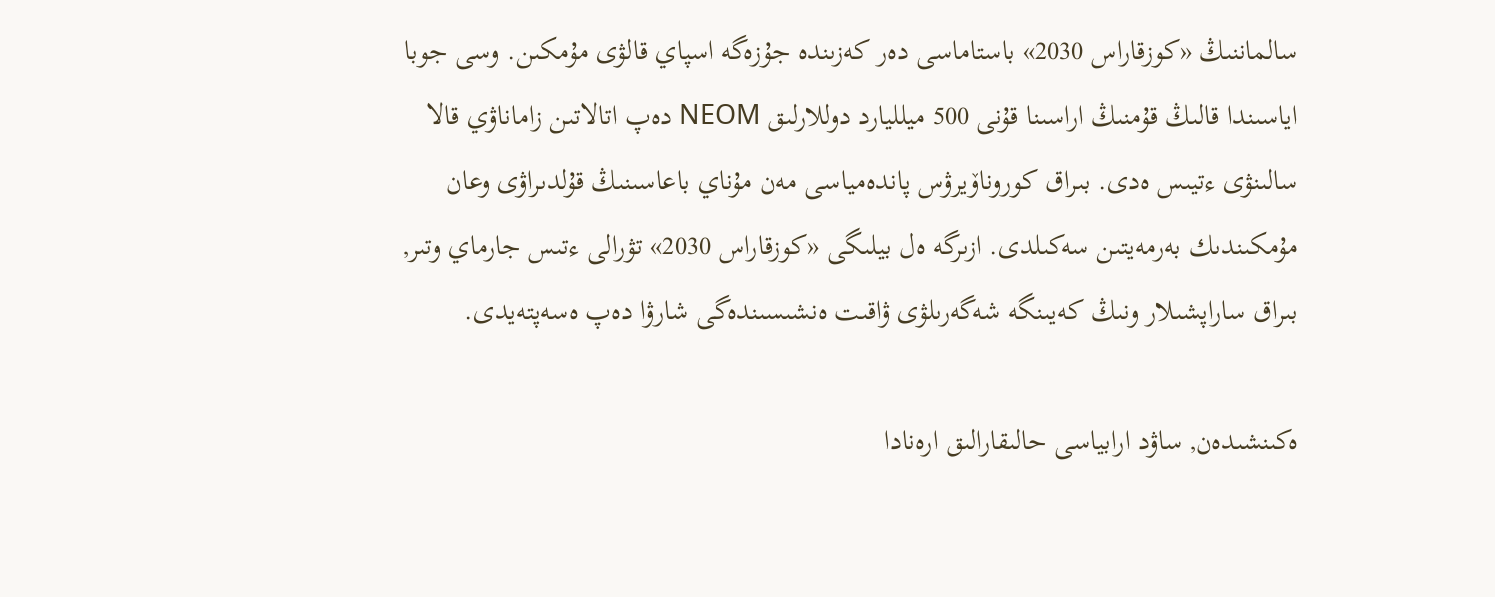سالماننىڭ «كوزقاراس 2030» باستاماسى دەر كەزىندە جۇزەگە اسپاي قالۋى مۇمكىن. وسى جوبا اياسىندا قالىڭ قۇمنىڭ اراسىنا قۇنى 500 ميلليارد دوللارلىق NEOM دەپ اتالاتىن زاماناۋي قالا سالىنۋى ءتيىس ەدى. بىراق كوروناۆيرۋس پاندەمياسى مەن مۇناي باعاسىنىڭ قۇلدىراۋى وعان مۇمكىندىك بەرمەيتىن سەكىلدى. ازىرگە ەل بيلىگى «كوزقاراس 2030» تۋرالى ءتىس جارماي وتىر, بىراق ساراپشىلار ونىڭ كەيىنگە شەگەرىلۋى ۋاقىت ەنشىسىندەگى شارۋا دەپ ەسەپتەيدى.

ەكىنشىدەن, ساۋد ارابياسى حالىقارالىق ارەنادا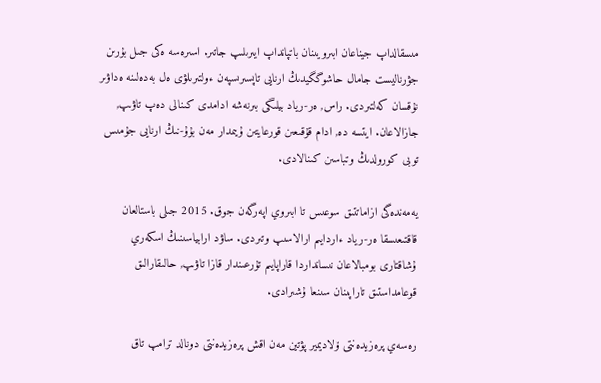مىسقالداپ جيناعان ابىرويىنان باتپانداپ ايىرىلىپ جاتىر. اسىرەسە ەكى جىل بۇرىن جۋرناليست جامال حاشوگگيدىڭ ارنايى تاپسىرىسپەن ءولتىرىلۋى ەل بەدەلىنە ەداۋىر نۇقسان كەلتىردى. راس, ەر-رياد بيلىگى بىرنەشە ادامدى كىنالى دەپ تاۋىپ, جازالاعان. ايتسە دە, ادام قۇقىعىن قورعايتىن ۇيىمدار مەن بۇۇ-نىڭ ارنايى جۇمىس توبى كورولدىڭ وتباسىن كىنالادى.

يەمەندەگى ازاماتتىق سوعىس تا ابىروي اپەرگەن جوق. 2015 جىلى باستالعان قاقتىعىسقا ەر-رياد ءاردايىم ارالاسىپ وتىردى. ساۋد ارابياسىنىڭ اسكەري ۇشاقتارى بومبالاعان نىسانداردا قاراپايىم تۇرعىندار قازا تاۋىپ, حالىقارالىق قوعامداستىق تاراپىنان سىنعا ۇشىرادى.

رەسەي پرەزيدەنتى ۆلاديمير پۋتين مەن اقش پرەزيدەنتى دونالد ترامپ تاق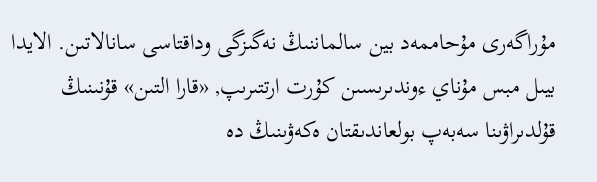مۇراگەرى مۇحاممەد بين سالماننىڭ نەگىزگى وداقتاسى سانالاتىن. الايدا بيىل مبس مۇناي ءوندىرىسىن كۇرت ارتتىرىپ, «قارا التىن» قۇنىنىڭ قۇلدىراۋىنا سەبەپ بولعاندىقتان ەكەۋىنىڭ دە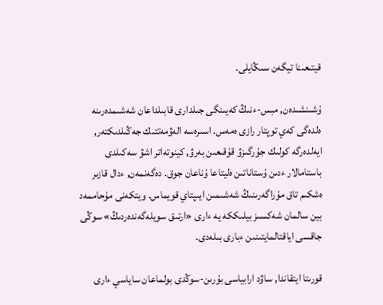قيتىعىنا تيگەن سىڭايلى.

ۇشىنشىدەن, مبس-ءنىڭ كەيىنگى جىلدارى قابىلداعان شەشىمدەرىنە ەلدەگى كەي توپتار رازى ەمەس. اسىرەسە الەۋمەتتىك جەڭىلدىكتەر, ايەلدەرگە كولىك جۇرگىزۋ قۇقىعىن بەرۋ, كينوتەاتر اشۋ سەكىلدى باستامالار ءدىن ۇستاناتىن ەليتاعا ۇناعان جوق. دەگەنمەن, ءدال قازىر ەشكىم تاق مۇراگەرىنىڭ شەشىمىن ايىپتاي قويماس. ويتكەنى مۇحاممەد بين سالمان شەكسىز بيلىككە يە ءارى «ارتىق سويلەگەندەردىڭ» سوڭى جاقسى اياقتالمايتىنىن ءبارى بىلەدى.

قورىتا ايتقاندا, ساۋد ارابياسى بۇرىن-سوڭدى بولماعان ساياسي ءارى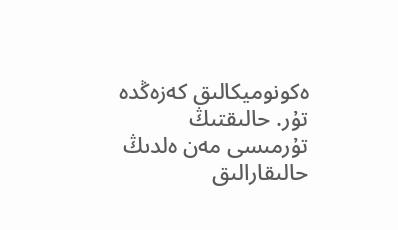ەكونوميكالىق كەزەڭدە تۇر. حالىقتىڭ تۇرمىسى مەن ەلدىڭ حالىقارالىق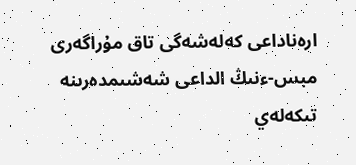ارەناداعى كەلەشەگى تاق مۇراگەرى مبس-ءنىڭ الداعى شەشىمدەرىنە تىكەلەي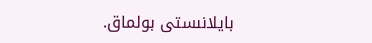بايلانىستى بولماق.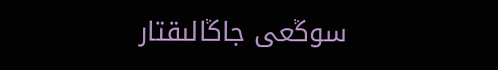سوڭعى جاڭالىقتار